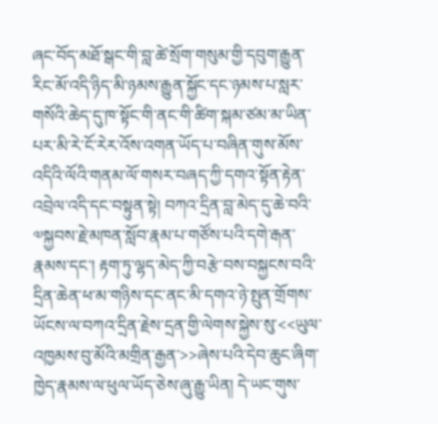ཞང་བོད་མཐོ་སྒང་གི་བླ་ཚེ་སྲོག་གསུམ་གྱི་དབུག་རྒྱུན་རིང་མོ་འདི་ཉིད་མི་ཉམས་རྒྱུན་སྐྱོང་དང་ཉམས་པ་སླར་གསོའི་ཆེད་དུ་ཁ་སྟོང་གི་ནང་གི་ཚིག་སྐམ་ཙམ་མ་ཡིན་པར་མི་རེ་ངོ་རེར་འོས་འགན་ཡོད་པ་བཞིན་གུས་མོས་འདིའི་ལོའི་གནམ་ལོ་གསར་བཞད་ཀྱི་དགའ་སྟོན་རྟེན་འབྲེལ་འདི་དང་བསྟུན་སྟེ། བཀའ་དྲིན་བླ་མེད་དུ་ཆེ་བའི་༧སྐྱབས་རྗེ་མཁན་སློབ་རྣམ་པ་གཙོས་པའི་དགེ་རྒན་རྣམས་དང་། རྟག་ཏུ་ལྷད་མེད་ཀྱི་བརྩེ་བས་བསྐྱངས་བའི་དྲིན་ཆེན་ཕ་མ་གཉིས་དང་ནང་མི་དགའ་ཉེ་སྤུན་གྲོགས་ཡོངས་ལ་བཀའ་དྲིན་རྗེས་དྲན་གྱི་ལེགས་སྐྱེས་སུ་<<ཡུལ་འཁྱམས་བུ་མོའི་མགྲིན་རྒྱན་>>ཞེས་པའི་དེབ་ཆུང་ཞིག་ཁྱེད་རྣམས་ལ་ཕུལ་ཡོད་ཅེས་ཞུ་རྒྱུ་ཡིན། དེ་ཡང་གུས་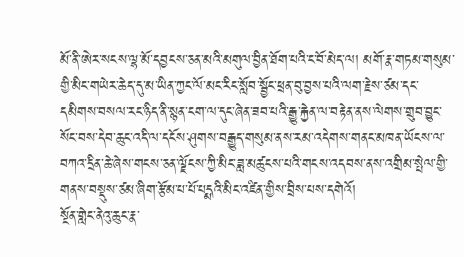མོ་ནི་ཨེར་སངས་ལྷ་མོ་དབྱངས་ཅན་མའི་མགུལ་བྱིན་ཐོག་པའི་ང་བོ་མེད་ལ། མགོ་རྣ་གཏམ་གསུམ་གྱི་མིང་གཡེར་ཆེད་དུ་མ་ཡིན་ཀྱང་ལོ་མང་རིང་སློབ་སྦྱོང་ཕྲན་བུ་བྱས་པའི་ལག་རྗེས་ཙམ་དང་དམིགས་བསལ་རང་ཉིད་ནི་སྙན་ངག་ལ་དུང་ཞེན་ཟབ་པའི་རྒྱུ་རྐྱེན་ལ་བརྟེན་ནས་ལེགས་གྲུབ་བྱུང་སོང་བས་དེབ་ཆུང་འདི་ལ་དངོས་ཤུགས་བརྒྱུད་གསུམ་ནས་རམ་འདེགས་གནང་མཁན་ཡོངས་ལ་བཀའ་དྲིན་ཆེ་ཞེས་གངས་ཅན་ལྗོངས་ཀྱི་མིང་ཟླ་མཚུངས་པའི་གངས་འདབས་ནས་འགྲིམ་སྤེལ་གྱི་གནས་བསྡུས་ཙམ་ཞིག་རྩོམ་པ་པོ་པདྨའི་མིང་འཛིན་གྱིས་བྲིས་པས་དགེའོ།
སྔོན་གླེང་ནེའུ་ཆུང་རྣ་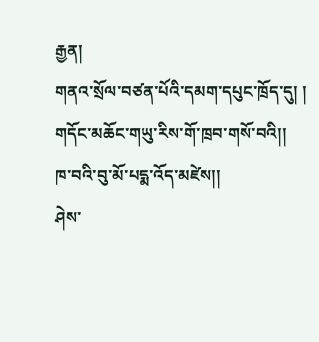རྒྱན།
གནའ་སྲོལ་བཙན་པོའི་དམག་དཔུང་ཁྲོད་དུ། །
གདོང་མཆོང་གཡུ་རིས་གོ་ཁྲབ་གསོ་བའི།།
ཁ་བའི་བུ་མོ་པདྨ་འོད་མཛེས།།
ཤེས་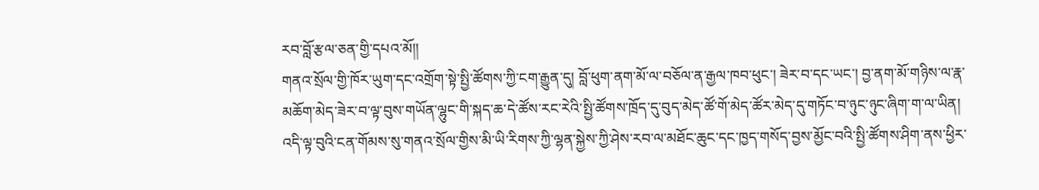རབ་བློ་རྩལ་ཅན་གྱི་དཔའ་མོ།།
གནའ་སྲོལ་གྱི་ཁོར་ཡུག་དང་འགྲོག་སྟེ་སྤྱི་ཚོགས་ཀྱི་ངག་རྒྱུན་དུ། བློ་ཕུག་ནག་མོ་ལ་བཅོལ་ན་རྒྱལ་ཁབ་ཕུང་། ཟེར་བ་དང་ཡང་། བྱ་ནག་མོ་གཉིས་ལ་རྣ་མཆོག་མེད་ཟེར་བ་ལྟ་བུས་གཡོན་ལྷུང་གི་སྐད་ཆ་དེ་ཚོས་རང་རེའི་སྤྱི་ཚོགས་ཁྲོད་དུ་བུད་མེད་ཚོ་གོ་མེད་ཚོར་མེད་དུ་གཏོང་བ་ཉུང་ཉུང་ཞིག་ག་ལ་ཡིན།
འདི་ལྟ་བུའི་ངན་གོམས་སུ་གནའ་སྲོལ་གྱིས་མི་ཡི་རིགས་ཀྱི་ལྷན་སྐྱེས་ཀྱི་ཤེས་རབ་ལ་མཐོང་ཆུང་དང་ཁྱད་གསོད་བྱས་མྱོང་བའི་སྤྱི་ཚོགས་ཤིག་ནས་ཕྱིར་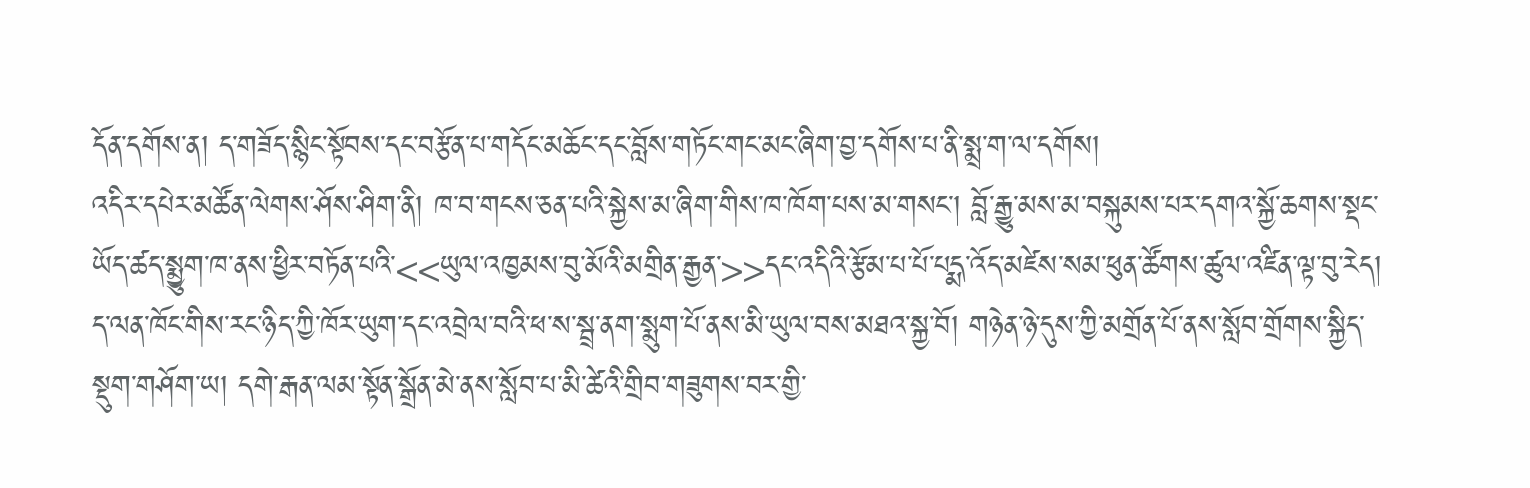དོན་དགོས་ན། ད་གཟོད་སྙིང་སྟོབས་དང་བརྩོན་པ་གདོང་མཆོང་དང་བློས་གཏོང་གང་མང་ཞིག་བྱ་དགོས་པ་ནི་སྨྲ་ག་ལ་དགོས།
འདིར་དཔེར་མཚོན་ལེགས་ཤོས་ཤིག་ནི། ཁ་བ་གངས་ཅན་པའི་སྐྱེས་མ་ཞིག་གིས་ཁ་ཁོག་པས་མ་གསང་། བློ་རྒྱུ་མས་མ་བསྐུམས་པར་དགའ་སྐྱོ་ཆགས་སྡང་ཡོད་ཚད་སྨྱུག་ཁ་ནས་ཕྱིར་བཏོན་པའི་<<ཡུལ་འཁྱམས་བུ་མོའི་མགྲིན་རྒྱན་>>དང་འདིའི་རྩོམ་པ་པོ་པདྨ་འོད་མཛེས་སམ་ཕུན་ཚོགས་ཚུལ་འཛིན་ལྟ་བུ་རེད།
ད་ལན་ཁོང་གིས་རང་ཉིད་ཀྱི་ཁོར་ཡུག་དང་འབྲེལ་བའི་ཕ་ས་སྦྲ་ནག་སྨུག་པོ་ནས་མི་ཡུལ་བས་མཐའ་སྐྱ་བོ། གཉེན་ཉེ་དུས་ཀྱི་མགྲོན་པོ་ནས་སློབ་གྲོགས་སྐྱིད་སྡུག་གཤོག་ཡ། དགེ་རྒན་ལམ་སྟོན་སྒྲོན་མེ་ནས་སློབ་པ་མི་ཚེའི་གྲིབ་གཟུགས་བར་གྱི་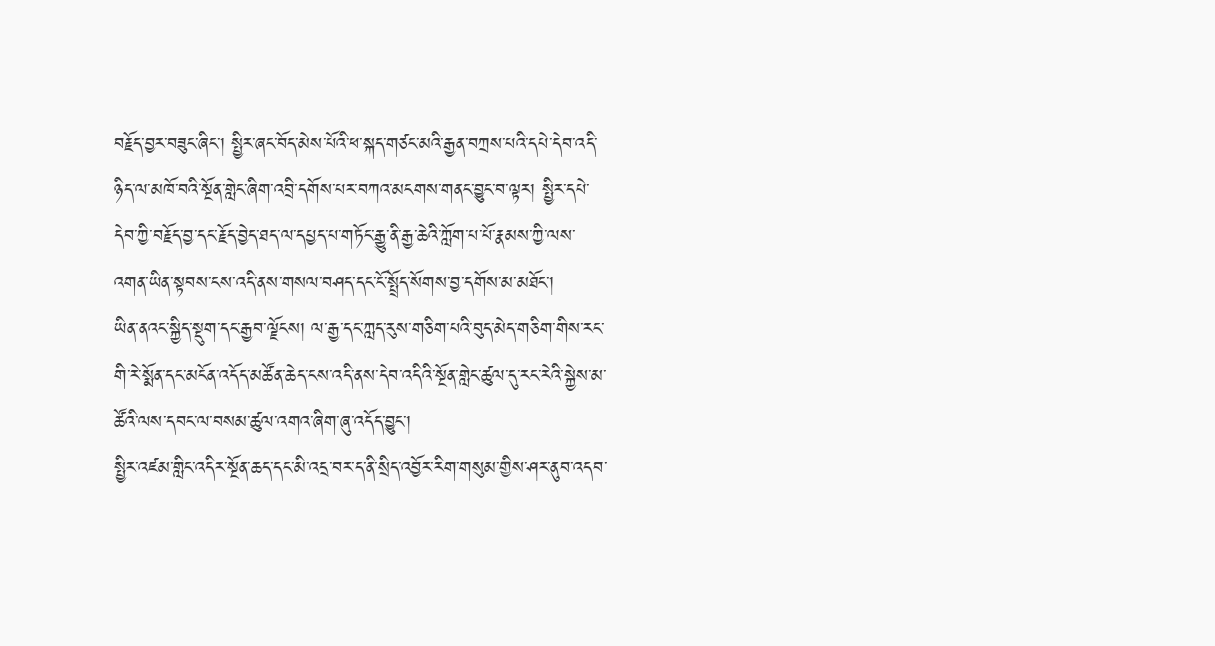བརྗོད་བྱར་བཟུང་ཞིང་། སྤྱིར་ཞང་བོད་མེས་པོའི་ཕ་སྐད་གཙང་མའི་རྒྱན་བཀྲས་པའི་དཔེ་དེབ་འདི་ཉིད་ལ་མཁོ་བའི་སྔོན་གླེང་ཞིག་འབྲི་དགོས་པར་བཀའ་མངགས་གནང་བྱུང་བ་ལྟར། སྤྱིར་དཔེ་དེབ་ཀྱི་བརྗོད་བྱ་དང་རྗོད་བྱེད་ཐད་ལ་དཔྱད་པ་གཏོང་རྒྱུ་ནི་རྒྱ་ཆེའི་ཀློག་པ་པོ་རྣམས་ཀྱི་ལས་འགན་ཡིན་སྟབས་ངས་འདི་ནས་གསལ་བཤད་དང་ངོ་སྤྲོད་སོགས་བྱ་དགོས་མ་མཐོང་།
ཡིན་ནའང་སྐྱིད་སྡུག་དང་རྒྱབ་ལྗོངས། ལ་རྒྱ་དང་ཀླད་རུས་གཅིག་པའི་བུད་མེད་གཅིག་གིས་རང་གི་རེ་སྨོན་དང་མངོན་འདོད་མཚོན་ཆེད་ངས་འདི་ནས་དེབ་འདིའི་སྔོན་གླེང་ཚུལ་དུ་རང་རེའི་སྐྱེས་མ་ཚོའི་ལས་དབང་ལ་བསམ་ཚུལ་འགའ་ཞིག་ཞུ་འདོད་བྱུང་།
སྤྱིར་འཛམ་གླིང་འདིར་སྔོན་ཆད་དང་མི་འདྲ་བར་ད་ནི་སྲིད་འབྱོར་རིག་གསུམ་གྱིས་ཤར་ནུབ་འདབ་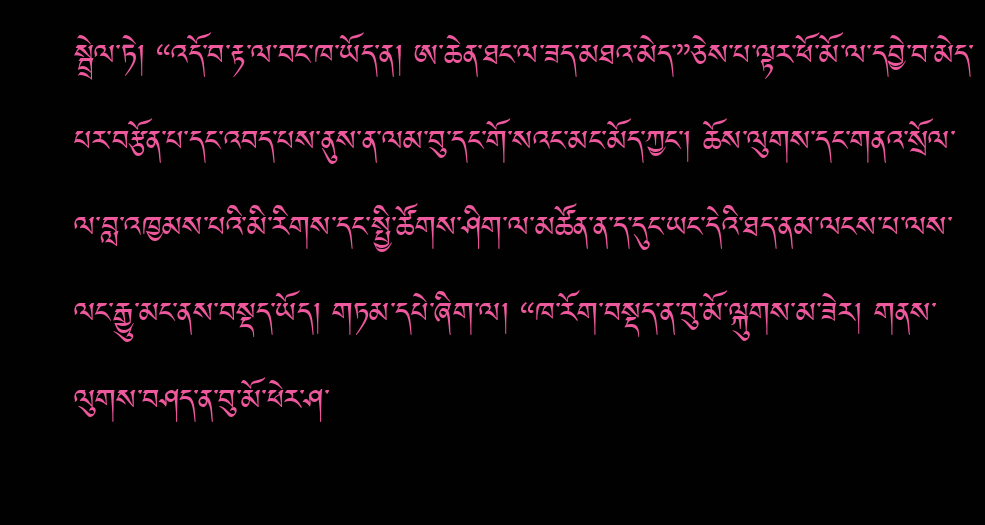སྦྲེལ་ཏེ། “འདོ་བ་རྟ་ལ་བང་ཁ་ཡོད་ན། ཨ་ཆེན་ཐང་ལ་ཟད་མཐའ་མེད་”ཅེས་པ་ལྟར་ཕོ་མོ་ལ་དབྱེ་བ་མེད་པར་བརྩོན་པ་དང་འབད་པས་ནུས་ན་ལམ་བུ་དང་གོ་སའང་མང་མོད་ཀྱང་། ཆོས་ལུགས་དང་གནའ་སྲོལ་ལ་བླ་འཁྱམས་པའི་མི་རིགས་དང་སྤྱི་ཚོགས་ཤིག་ལ་མཚོན་ན་ད་དུང་ཡང་དེའི་ཐད་ནམ་ལངས་པ་ལས་ལང་རྒྱུ་མང་ནས་བསྡད་ཡོད། གཏམ་དཔེ་ཞིག་ལ། “ཁ་རོག་བསྡད་ན་བུ་མོ་ལྐུགས་མ་ཟེར། གནས་ལུགས་བཤད་ན་བུ་མོ་ཕེར་ཤ་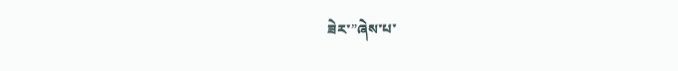ཟེར་”ཞེས་པ་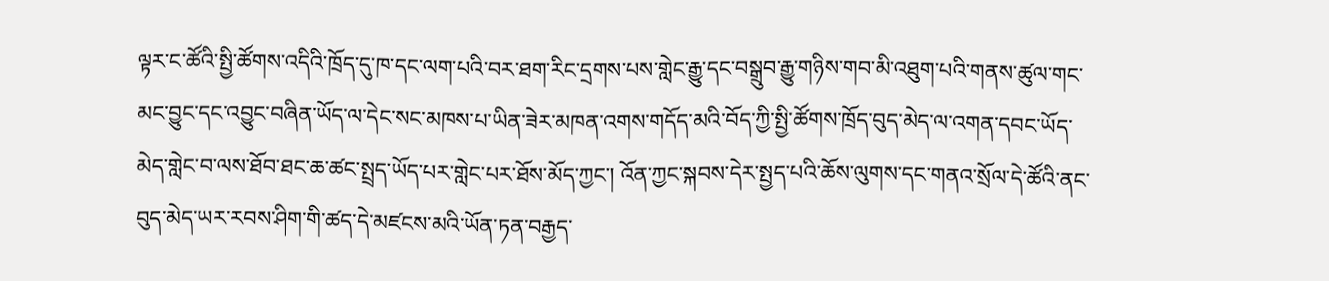ལྟར་ང་ཚོའི་སྤྱི་ཚོགས་འདིའི་ཁྲོད་དུ་ཁ་དང་ལག་པའི་བར་ཐག་རིང་དྲགས་པས་གླེང་རྒྱུ་དང་བསྒྲུབ་རྒྱུ་གཉིས་གབ་མི་འཐུག་པའི་གནས་ཚུལ་གང་མང་བྱུང་དང་འབྱུང་བཞིན་ཡོད་ལ་དེང་སང་མཁས་པ་ཡིན་ཟེར་མཁན་འགས་གདོད་མའི་བོད་ཀྱི་སྤྱི་ཚོགས་ཁྲོད་བུད་མེད་ལ་འགན་དབང་ཡོད་མེད་གླེང་བ་ལས་ཐོབ་ཐང་ཆ་ཚང་སྤྲད་ཡོད་པར་གླེང་པར་ཐོས་མོད་ཀྱང་། འོན་ཀྱང་སྐབས་དེར་སྤྱད་པའི་ཆོས་ལུགས་དང་གནའ་སྲོལ་དེ་ཚོའི་ནང་བུད་མེད་ཡར་རབས་ཤིག་གི་ཚད་དེ་མཛངས་མའི་ཡོན་ཏན་བརྒྱད་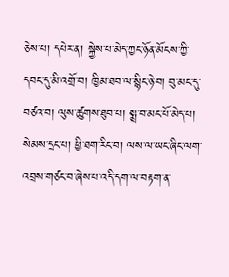ཅེས་པ། དཔེར་ན། སྐྱེས་པ་མེད་ཀྱང་ཉོན་མོངས་ཀྱི་དབང་དུ་མི་འགྲོ་བ། ཁྱིམ་ཐབ་ལ་སྙིང་ཉེ་བ། བུ་མང་དུ་བཙའ་བ། ལུས་ཚུགས་ཐུབ་པ། སྨྲ་བ་མང་པོ་མེད་པ། སེམས་དྲང་པ། ཕྱི་ཐག་རིང་བ། ལས་ལ་ཡང་ཞིང་ལག་འབྲས་གཙང་བ་ཞེས་པ་འདི་དག་ལ་བརྟག་ན་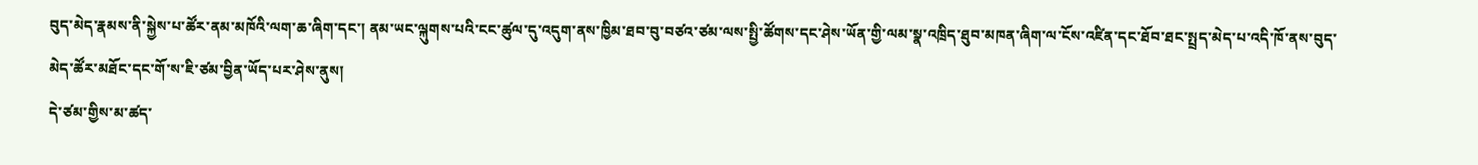བུད་མེད་རྣམས་ནི་སྐྱེས་པ་ཚོར་ནམ་མཁོའི་ལག་ཆ་ཞིག་དང་། ནམ་ཡང་ལྐུགས་པའི་ངང་ཚུལ་དུ་འདུག་ནས་ཁྱིམ་ཐབ་བུ་བཙའ་ཙམ་ལས་སྤྱི་ཚོགས་དང་ཤེས་ཡོན་གྱི་ལམ་སྣ་འཁྲིད་ཐུབ་མཁན་ཞིག་ལ་ངོས་འཛིན་དང་ཐོབ་ཐང་སྤྲད་མེད་པ་འདི་ཁོ་ནས་བུད་མེད་ཚོར་མཐོང་དང་གོ་ས་ཇི་ཙམ་བྱིན་ཡོད་པར་ཤེས་ནུས།
དེ་ཙམ་གྱིས་མ་ཚད་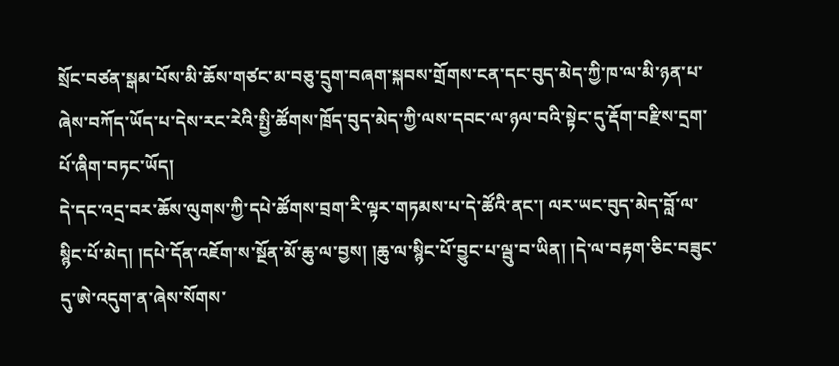སྲོང་བཙན་སྒམ་པོས་མི་ཆོས་གཙང་མ་བཅུ་དྲུག་བཞག་སྐབས་གྲོགས་ངན་དང་བུད་མེད་ཀྱི་ཁ་ལ་མི་ཉན་པ་ཞེས་བཀོད་ཡོད་པ་དེས་རང་རེའི་སྤྱི་ཚོགས་ཁྲོད་བུད་མེད་ཀྱི་ལས་དབང་ལ་ཉལ་བའི་སྟེང་དུ་རྡོག་བརྫིས་དྲག་པོ་ཞིག་བཏང་ཡོད།
དེ་དང་འདྲ་བར་ཆོས་ལུགས་ཀྱི་དཔེ་ཚོགས་བྲག་རི་ལྟར་གཏམས་པ་དེ་ཚོའི་ནང་། ལར་ཡང་བུད་མེད་བློ་ལ་སྙིང་པོ་མེད། །དཔེ་དོན་འཇོག་ས་སྔོན་མོ་ཆུ་ལ་བྱས། །ཆུ་ལ་སྙིང་པོ་བྱུང་པ་ལྦུ་བ་ཡིན། །དེ་ལ་བརྟག་ཅིང་བཟུང་དུ་ཨེ་འདུག་ན་ཞེས་སོགས་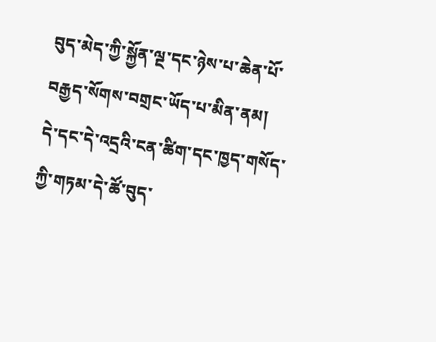བུད་མེད་ཀྱི་སྐྱོན་ལྔ་དང་ཉེས་པ་ཆེན་པོ་བརྒྱད་སོགས་བགྲང་ཡོད་པ་མིན་ནམ།
དེ་དང་དེ་འདྲའི་ངན་ཚིག་དང་ཁྱད་གསོད་ཀྱི་གཏམ་དེ་ཚོ་བུད་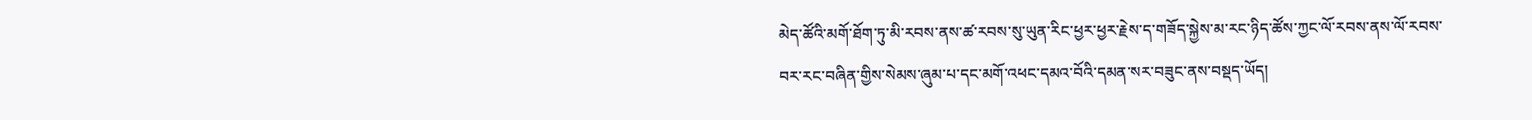མེད་ཚོའི་མགོ་ཐོག་ཏུ་མི་རབས་ནས་ཚ་རབས་སུ་ཡུན་རིང་ཕྱར་ཕྱར་རྗེས་ད་གཟོད་སྐྱེས་མ་རང་ཉིད་ཚོས་ཀྱང་ལོ་རབས་ནས་ལོ་རབས་བར་རང་བཞིན་གྱིས་སེམས་ཞུམ་པ་དང་མགོ་འཕང་དམའ་བོའི་དམན་སར་བཟུང་ནས་བསྡད་ཡོད།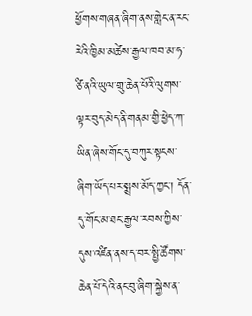ཕྱོགས་གཞན་ཞིག་ནས་གླེང་ན་རང་རེའི་ཁྱིམ་མཚེས་རྒྱལ་ཁབ་མ་ཧ་ཙི་ནའི་ཡུལ་གྲུ་ཆེན་པོའི་ལུགས་ལྟར་བུད་མེད་ནི་གནམ་གྱི་ཕྱེད་ཀ་ཡིན་ཞེས་གོང་དུ་བཀུར་སྟངས་ཞིག་ཡོད་པར་སྨྲས་མོད་ཀྱང་། དོན་དུ་གོང་མ་ཐང་རྒྱལ་རབས་ཀྱིས་དུས་འཛིན་ནས་ད་བར་སྤྱི་ཚོགས་ཆེན་པོ་དེའི་ནང་བུ་ཞིག་སྐྱེས་ན་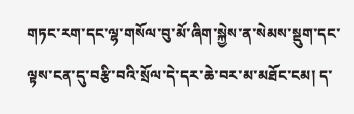གཏང་རག་དང་ལྷ་གསོལ་བུ་མོ་ཞིག་སྐྱེས་ན་སེམས་སྡུག་དང་ལྟས་ངན་དུ་བརྩི་བའི་སྲོལ་དེ་དར་ཆེ་བར་མ་མཐོང་ངམ། ད་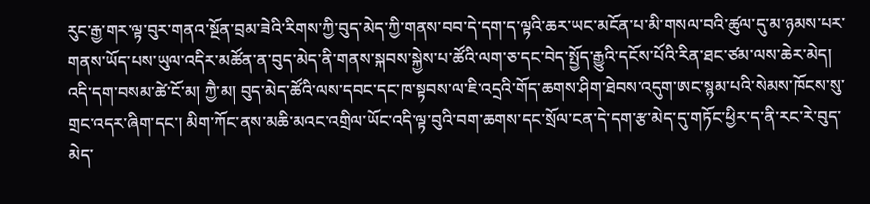རུང་རྒྱ་གར་ལྟ་བུར་གནའ་སྔོན་བྲམ་ཟེའི་རིགས་ཀྱི་བུད་མེད་ཀྱི་གནས་བབ་དེ་དག་ད་ལྟའི་ཆར་ཡང་མངོན་པ་མི་གསལ་བའི་ཚུལ་དུ་མ་ཉམས་པར་གནས་ཡོད་པས་ཡུལ་འདིར་མཚོན་ན་བུད་མེད་ནི་གནས་སྐབས་སྐྱེས་པ་ཚོའི་ལག་ཅ་དང་བེད་སྤྱོད་རྒྱུའི་དངོས་པོའི་རིན་ཐང་ཙམ་ལས་ཆེར་མེད།
འདི་དག་བསམ་ཚེ་ངོ་མ། ཀྱཻ་མ། བུད་མེད་ཚོའི་ལས་དབང་དང་ཁ་སྟབས་ལ་ཇི་འདྲའི་གོད་ཆགས་ཤིག་ཐེབས་འདུག་ཨང་སྙམ་པའི་སེམས་ཁོངས་སུ་གྲང་འདར་ཞིག་དང་། མིག་ཀོང་ནས་མཆི་མའང་འགྲིལ་ཡོང་འདི་ལྟ་བུའི་བག་ཆགས་དང་སྲོལ་ངན་དེ་དག་རྩ་མེད་དུ་གཏོང་ཕྱིར་ད་ནི་རང་རེ་བུད་མེད་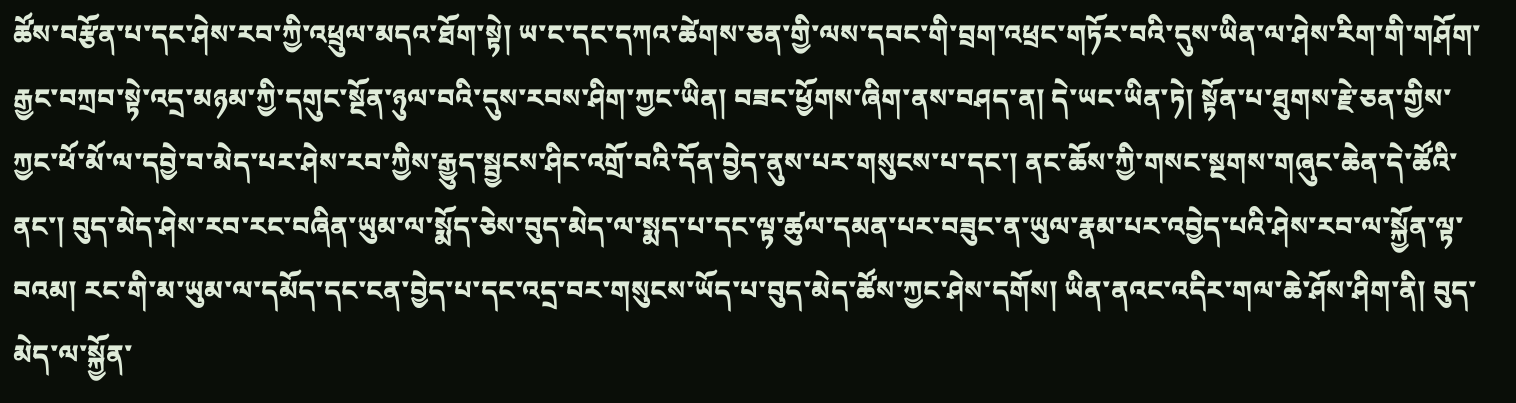ཚོས་བརྩོན་པ་དང་ཤེས་རབ་ཀྱི་འཕྲུལ་མདའ་ཐོག་སྟེ། ཡ་ང་དང་དཀའ་ཚེགས་ཅན་གྱི་ལས་དབང་གི་བྲག་འཕྲང་གཏོར་བའི་དུས་ཡིན་ལ་ཤེས་རིག་གི་གཤོག་རྒྱང་བཀྲབ་སྟེ་འདྲ་མཉམ་ཀྱི་དགུང་སྔོན་ཉུལ་བའི་དུས་རབས་ཤིག་ཀྱང་ཡིན། བཟང་ཕྱོགས་ཞིག་ནས་བཤད་ན། དེ་ཡང་ཡིན་ཏེ། སྟོན་པ་ཐུགས་རྗེ་ཅན་གྱིས་ཀྱང་ཕོ་མོ་ལ་དབྱེ་བ་མེད་པར་ཤེས་རབ་ཀྱིས་རྒྱུད་སྦྱངས་ཤིང་འགྲོ་བའི་དོན་བྱེད་ནུས་པར་གསུངས་པ་དང་། ནང་ཆོས་ཀྱི་གསང་སྔགས་གཞུང་ཆེན་དེ་ཚོའི་ནང་། བུད་མེད་ཤེས་རབ་རང་བཞིན་ཡུམ་ལ་སྨོད་ཅེས་བུད་མེད་ལ་སྨད་པ་དང་ལྟ་ཚུལ་དམན་པར་བཟུང་ན་ཡུལ་རྣམ་པར་འབྱེད་པའི་ཤེས་རབ་ལ་སྐྱོན་ལྟ་བའམ། རང་གི་མ་ཡུམ་ལ་དམོད་དང་ངན་བྱེད་པ་དང་འདྲ་བར་གསུངས་ཡོད་པ་བུད་མེད་ཚོས་ཀྱང་ཤེས་དགོས། ཡིན་ནའང་འདིར་གལ་ཆེ་ཤོས་ཤིག་ནི། བུད་མེད་ལ་སྐྱོན་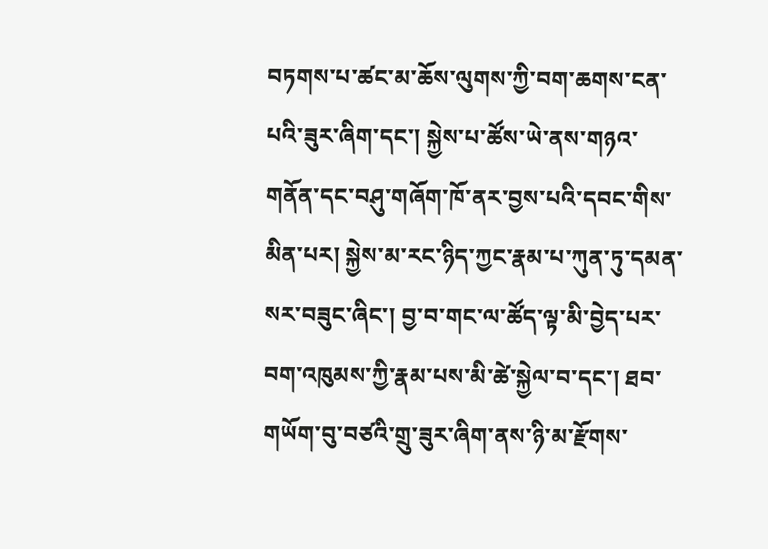བཏགས་པ་ཚང་མ་ཆོས་ལུགས་ཀྱི་བག་ཆགས་ངན་པའི་ཟུར་ཞིག་དང་། སྐྱེས་པ་ཚོས་ཡེ་ནས་གཉའ་གནོན་དང་བཤུ་གཞོག་ཁོ་ནར་བྱས་པའི་དབང་གིས་མིན་པར། སྐྱེས་མ་རང་ཉིད་ཀྱང་རྣམ་པ་ཀུན་ཏུ་དམན་སར་བཟུང་ཞིང་། བྱ་བ་གང་ལ་ཚོད་ལྟ་མི་བྱེད་པར་བག་འཁུམས་ཀྱི་རྣམ་པས་མི་ཚེ་སྐྱེལ་བ་དང་། ཐབ་གཡོག་བུ་བཙའི་གྲུ་ཟུར་ཞིག་ནས་ཉི་མ་རྫོགས་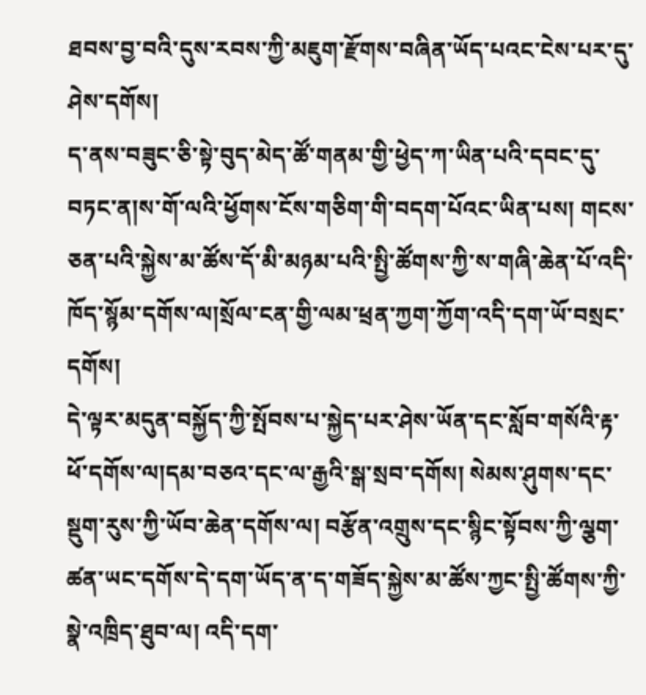ཐབས་བྱ་བའི་དུས་རབས་ཀྱི་མཇུག་རྫོགས་བཞིན་ཡོད་པའང་ངེས་པར་དུ་ཤེས་དགོས།
ད་ནས་བཟུང་ཅི་སྟེ་བུད་མེད་ཚོ་གནམ་གྱི་ཕྱེད་ཀ་ཡིན་པའི་དབང་དུ་བཏང་ན།ས་གོ་ལའི་ཕྱོགས་ངོས་གཅིག་གི་བདག་པོའང་ཡིན་པས། གངས་ཅན་པའི་སྐྱེས་མ་ཚོས་དོ་མི་མཉམ་པའི་སྤྱི་ཚོགས་ཀྱི་ས་གཞི་ཆེན་པོ་འདི་ཁོད་སྙོམ་དགོས་ལ།སྲོལ་ངན་གྱི་ལམ་ཕྲན་ཀྱག་ཀྱོག་འདི་དག་ཡོ་བསྲང་དགོས།
དེ་ལྟར་མདུན་བསྐྱོད་ཀྱི་སྤོབས་པ་སྐྱེད་པར་ཤེས་ཡོན་དང་སློབ་གསོའི་རྟ་ཕོ་དགོས་ལ།དམ་བཅའ་དང་ལ་རྒྱའི་སྒ་སྲབ་དགོས། སེམས་ཤུགས་དང་སྡུག་རུས་ཀྱི་ཡོབ་ཆེན་དགོས་ལ། བརྩོན་འགྲུས་དང་སྙིང་སྟོབས་ཀྱི་ལྕག་ཚན་ཡང་དགོས་དེ་དག་ཡོད་ན་ད་གཟོད་སྐྱེས་མ་ཚོས་ཀྱང་སྤྱི་ཚོགས་ཀྱི་སྣེ་འཁྲིད་ཐུབ་ལ། འདི་དག་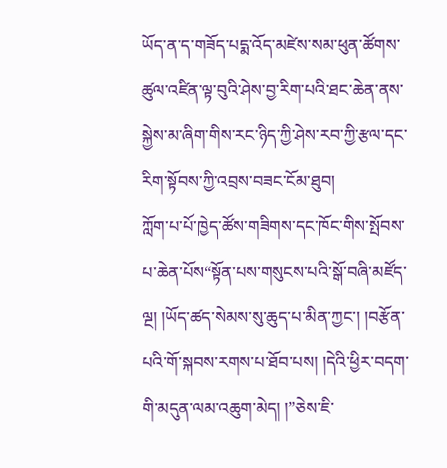ཡོད་ན་ད་གཟོད་པདྨ་འོད་མཛེས་སམ་ཕུན་ཚོགས་ཚུལ་འཛིན་ལྟ་བུའི་ཤེས་བྱ་རིག་པའི་ཐང་ཆེན་ནས་སྐྱེས་མ་ཞིག་གིས་རང་ཉིད་ཀྱི་ཤེས་རབ་ཀྱི་རྩལ་དང་རིག་སྟོབས་ཀྱི་འབྲས་བཟང་ངོམ་ཐུབ།
ཀློག་པ་པོ་ཁྱེད་ཚོས་གཟིགས་དང་ཁོང་གིས་སྤོབས་པ་ཆེན་པོས“སྟོན་པས་གསུངས་པའི་སྒོ་བཞི་མཛོད་ལྔ། །ཡོད་ཚད་སེམས་སུ་ཆུད་པ་མིན་ཀྱང་། །བརྩོན་པའི་གོ་སྐབས་རགས་པ་ཐོབ་པས། །དེའི་ཕྱིར་བདག་གི་མདུན་ལམ་འཆུག་མེད། །”ཅེས་ཇི་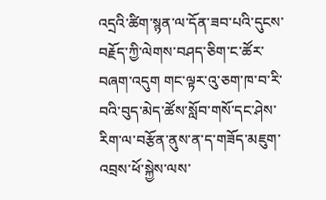འདྲའི་ཚིག་སྙན་ལ་དོན་ཟབ་པའི་དུངས་བརྗོད་ཀྱི་ལེགས་བཤད་ཅིག་ང་ཚོར་བཞག་འདུག གང་ལྟར་འུ་ཅག་ཁ་བ་རི་བའི་བུད་མེད་ཚོས་སློབ་གསོ་དང་ཤེས་རིག་ལ་བརྩོན་ནུས་ན་ད་གཟོད་མཇུག་འབྲས་ཕོ་སྐྱེས་ལས་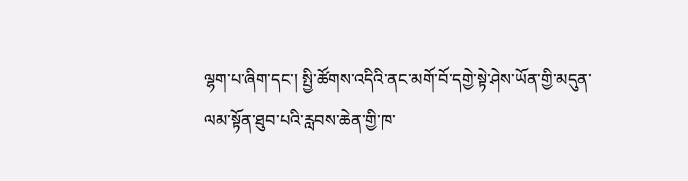ལྷག་པ་ཞིག་དང་། སྤྱི་ཚོགས་འདིའི་ནང་མགོ་བོ་དགྱེ་སྟེ་ཤེས་ཡོན་གྱི་མདུན་ལམ་སྟོན་ཐུབ་པའི་རླབས་ཆེན་གྱི་ཁ་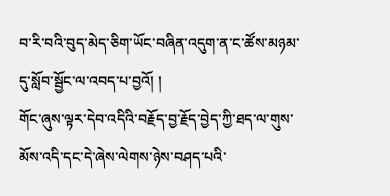བ་རི་བའི་བུད་མེད་ཅིག་ཡོང་བཞིན་འདུག་ན་ང་ཚོས་མཉམ་དུ་སློབ་སྦྱོང་ལ་འབད་པ་བྱའོ། །
གོང་ཞུས་ལྟར་དེབ་འདིའི་བརྗོད་བྱ་རྗོད་བྱེད་ཀྱི་ཐད་ལ་གུས་མོས་འདི་དང་དེ་ཞེས་ལེགས་ཉེས་བཤད་པའི་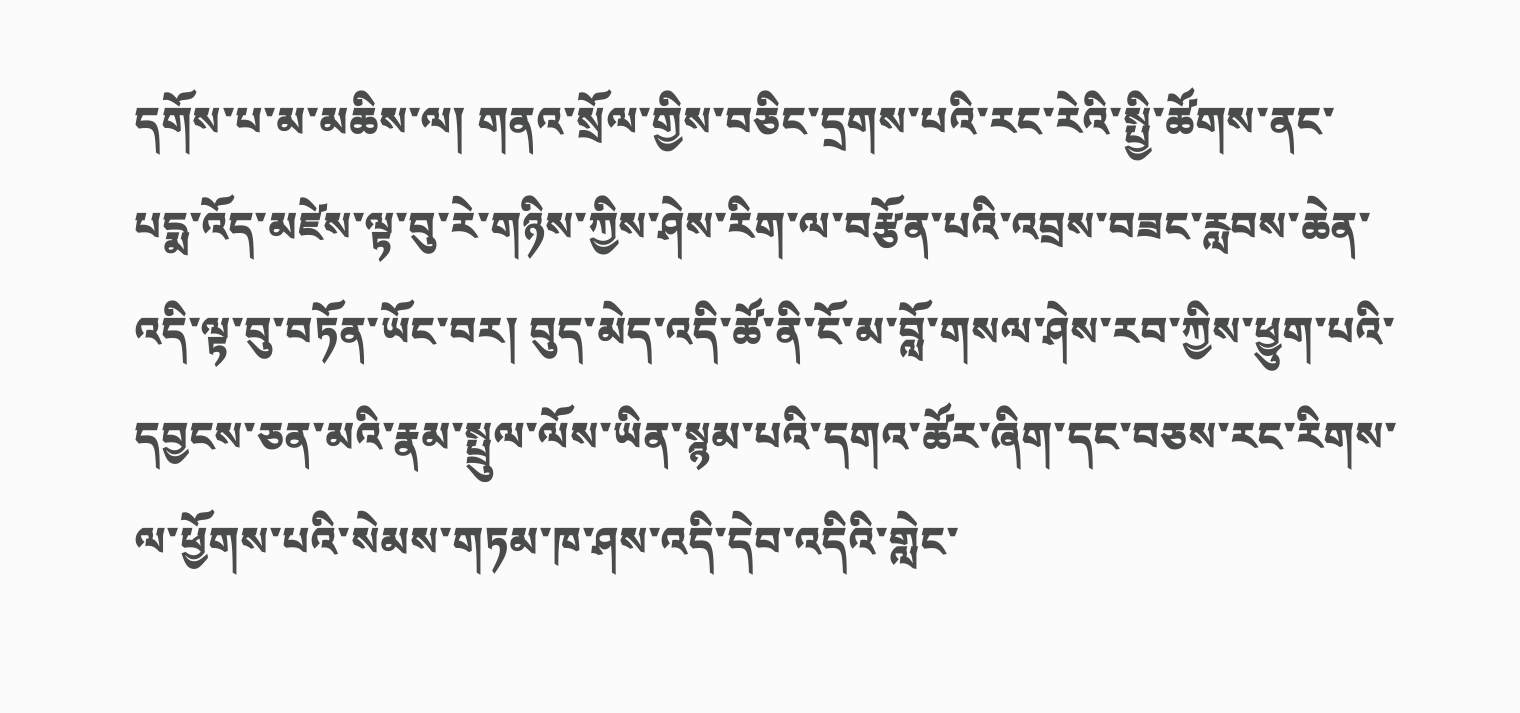དགོས་པ་མ་མཆིས་ལ། གནའ་སྲོལ་གྱིས་བཅིང་དྲགས་པའི་རང་རེའི་སྤྱི་ཚོགས་ནང་པདྨ་འོད་མཛེས་ལྟ་བུ་རེ་གཉིས་ཀྱིས་ཤེས་རིག་ལ་བརྩོན་པའི་འབྲས་བཟང་རླབས་ཆེན་འདི་ལྟ་བུ་བཏོན་ཡོང་བར། བུད་མེད་འདི་ཚོ་ནི་ངོ་མ་བློ་གསལ་ཤེས་རབ་ཀྱིས་ཕྱུག་པའི་དབྱངས་ཅན་མའི་རྣམ་སྤྲུལ་ལོས་ཡིན་སྙམ་པའི་དགའ་ཚོར་ཞིག་དང་བཅས་རང་རིགས་ལ་ཕྱོགས་པའི་སེམས་གཏམ་ཁ་ཤས་འདི་དེབ་འདིའི་གླེང་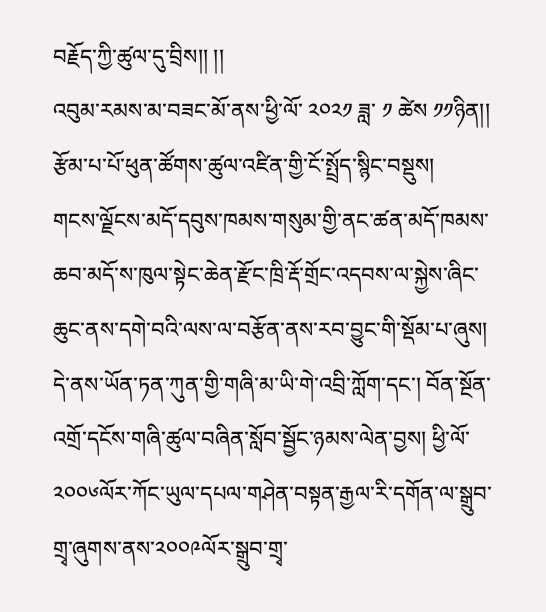བརྗོད་ཀྱི་ཚུལ་དུ་བྲིས།། །།
འབུམ་རམས་མ་བཟང་མོ་ནས་ཕྱི་ལོ་ ༢༠༢༡ ཟླ་ ༡ ཚེས ༡༡ཉིན།།
རྩོམ་པ་པོ་ཕུན་ཚོགས་ཚུལ་འཛིན་གྱི་ངོ་སྤྲོད་སྙིང་བསྡུས།
གངས་ལྗོངས་མདོ་དབུས་ཁམས་གསུམ་གྱི་ནང་ཚན་མདོ་ཁམས་ཆབ་མདོ་ས་ཁུལ་སྟེང་ཆེན་རྫོང་ཁྲི་རྡོ་གྲོང་འདབས་ལ་སྐྱེས་ཞིང་ཆུང་ནས་དགེ་བའི་ལས་ལ་བརྩོན་ནས་རབ་བྱུང་གི་སྡོམ་པ་ཞུས། དེ་ནས་ཡོན་ཏན་ཀུན་གྱི་གཞི་མ་ཡི་གེ་འབྲི་ཀློག་དང་། བོན་སྔོན་འགྲོ་དངོས་གཞི་ཚུལ་བཞིན་སློབ་སྦྱོང་ཉམས་ལེན་བྱས། ཕྱི་ལོ་༢༠༠༦ལོར་ཀོང་ཡུལ་དཔལ་གཤེན་བསྟན་རྒྱལ་རི་དགོན་ལ་སྒྲུབ་གྲྭ་ཞུགས་ནས་༢༠༠༩ལོར་སྒྲུབ་གྲྭ་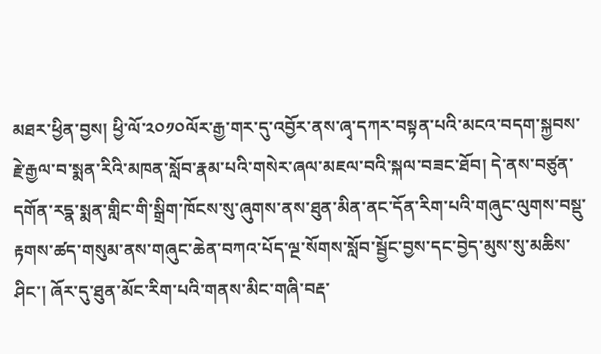མཐར་ཕྱིན་བྱས། ཕྱི་ལོ་༢༠༡༠ལོར་རྒྱ་གར་དུ་འབྱོར་ནས་ཞྭ་དཀར་བསྟན་པའི་མངའ་བདག་སྐྱབས་རྗེ་རྒྱལ་བ་སྨན་རིའི་མཁན་སློབ་རྣམ་པའི་གསེར་ཞལ་མཇལ་བའི་སྐལ་བཟང་ཐོབ། དེ་ནས་བཙུན་དགོན་རདྣ་སྨན་གླིང་གི་སྒྲིག་ཁོངས་སུ་ཞུགས་ནས་ཐུན་མིན་ནང་དོན་རིག་པའི་གཞུང་ལུགས་བསྡུ་རྟགས་ཚད་གསུམ་ནས་གཞུང་ཆེན་བཀའ་པོད་ལྔ་སོགས་སློབ་སྦྱོང་བྱས་དང་བྱེད་མུས་སུ་མཆིས་ཤིང་། ཞོར་དུ་ཐུན་མོང་རིག་པའི་གནས་མིང་གཞི་བརྡ་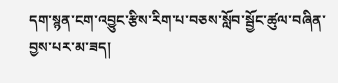དག་སྙན་ངག་འབྱུང་རྩིས་རིག་པ་བཅས་སློབ་སྦྱོང་ཚུལ་བཞིན་བྱས་པར་མ་ཟད།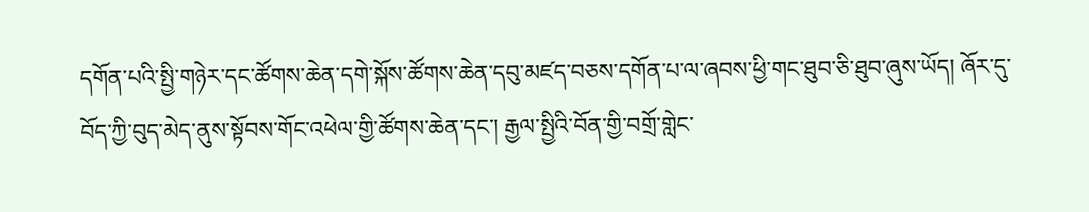དགོན་པའི་སྤྱི་གཉེར་དང་ཚོགས་ཆེན་དགེ་སྐོས་ཚོགས་ཆེན་དབུ་མཛད་བཅས་དགོན་པ་ལ་ཞབས་ཕྱི་གང་ཐུབ་ཅི་ཐུབ་ཞུས་ཡོད། ཞོར་དུ་བོད་ཀྱི་བུད་མེད་ནུས་སྟོབས་གོང་འཕེལ་གྱི་ཚོགས་ཆེན་དང་། རྒྱལ་སྤྱིའི་བོན་གྱི་བགྲོ་གླེང་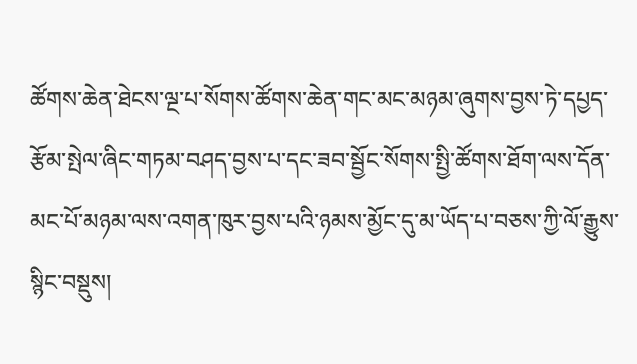ཚོགས་ཆེན་ཐེངས་ལྔ་པ་སོགས་ཚོགས་ཆེན་གང་མང་མཉམ་ཞུགས་བྱས་ཏེ་དཔྱད་རྩོམ་སྤེལ་ཞིང་གཏམ་བཤད་བྱས་པ་དང་ཟབ་སྦྱོང་སོགས་སྤྱི་ཚོགས་ཐོག་ལས་དོན་མང་པོ་མཉམ་ལས་འགན་ཁུར་བྱས་པའི་ཉམས་མྱོང་དུ་མ་ཡོད་པ་བཅས་ཀྱི་ལོ་རྒྱུས་སྙིང་བསྡུས།